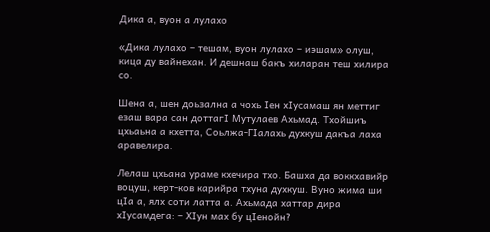Дика а, вуон а лулахо

«Дика лулахо – тешам, вуон лулахо – иэшам» олуш, кица ду вайнехан. И дешнаш бакъ хиларан теш хилира со.

Шена а, шен доьзална а чохь Iен хIусамаш ян меттиг езаш вара сан доттагI Мутулаев Ахьмад. Тхойшиъ цхьаьна а кхетта, Соьлжа-ГIалахь духкуш дакъа лаха аравелира.

Лелаш цхьана ураме кхечира тхо. Башха да воккхавийр воцуш, керт-ков карийра тхуна духкуш. Вуно жима ши цIа а, ялх соти латта а. Ахьмада хаттар дира хIусамдега: – ХIун мах бу цIенойн?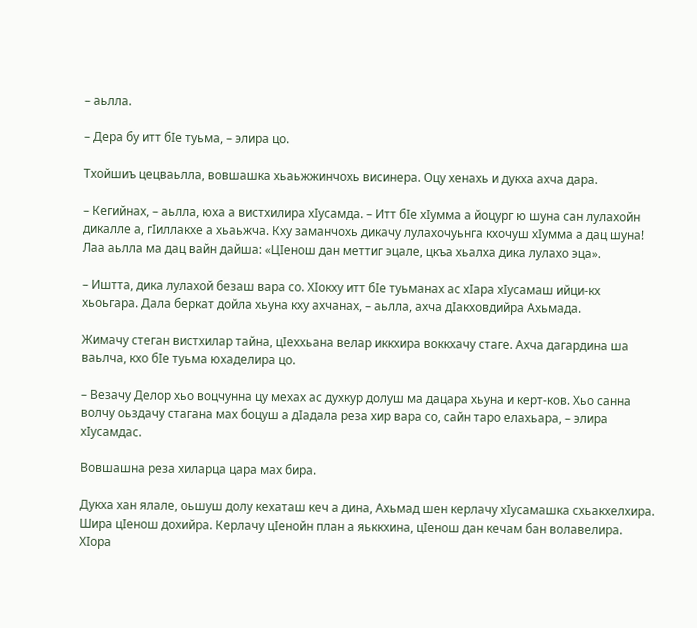– аьлла.

– Дера бу итт бIе туьма, – элира цо.

Тхойшиъ цецваьлла, вовшашка хьаьжжинчохь висинера. Оцу хенахь и дукха ахча дара.

– Кегийнах, – аьлла, юха а вистхилира хIусамда. – Итт бIе хIумма а йоцург ю шуна сан лулахойн дикалле а, гIиллакхе а хьаьжча. Кху заманчохь дикачу лулахочуьнга кхочуш хIумма а дац шуна! Лаа аьлла ма дац вайн дайша: «ЦIенош дан меттиг эцале, цкъа хьалха дика лулахо эца».

– Иштта, дика лулахой безаш вара со. ХIокху итт бIе туьманах ас хIара хIусамаш ийци-кх хьоьгара. Дала беркат дойла хьуна кху ахчанах, – аьлла, ахча дIакховдийра Ахьмада.

Жимачу стеган вистхилар тайна, цIеххьана велар иккхира воккхачу стаге. Ахча дагардина ша ваьлча, кхо бIе туьма юхаделира цо.

– Везачу Делор хьо воцчунна цу мехах ас духкур долуш ма дацара хьуна и керт-ков. Хьо санна волчу оьздачу стагана мах боцуш а дIадала реза хир вара со, сайн таро елахьара, – элира хIусамдас.

Вовшашна реза хиларца цара мах бира.

Дукха хан ялале, оьшуш долу кехаташ кеч а дина, Ахьмад шен керлачу хIусамашка схьакхелхира. Шира цIенош дохийра. Керлачу цIенойн план а яьккхина, цIенош дан кечам бан волавелира. ХIора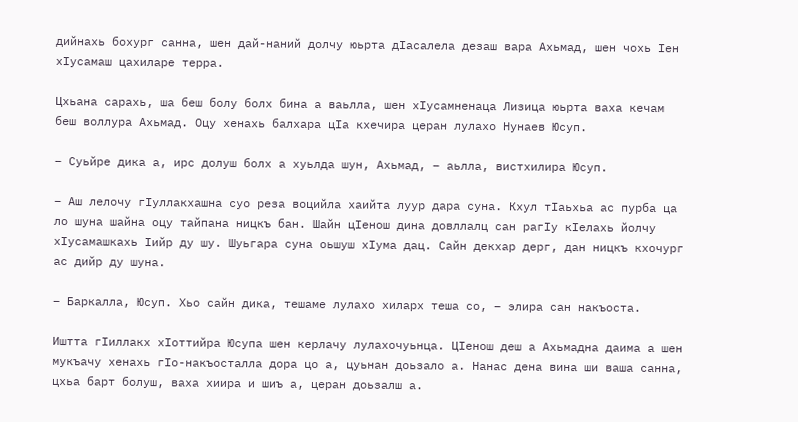дийнахь бохург санна, шен дай-наний долчу юьрта дIасалела дезаш вара Ахьмад, шен чохь Iен хIусамаш цахиларе терра.

Цхьана сарахь, ша беш болу болх бина а ваьлла, шен хIусамненаца Лизица юьрта ваха кечам беш воллура Ахьмад. Оцу хенахь балхара цIа кхечира церан лулахо Нунаев Юсуп.

– Суьйре дика а, ирс долуш болх а хуьлда шун, Ахьмад, – аьлла, вистхилира Юсуп.

– Аш лелочу гIуллакхашна суо реза воцийла хаийта луур дара суна. Кхул тIаьхьа ас пурба ца ло шуна шайна оцу тайпана ницкъ бан. Шайн цIенош дина довллалц сан рагIу кIелахь йолчу хIусамашкахь Iийр ду шу. Шуьгара суна оьшуш хIума дац. Сайн декхар дерг, дан ницкъ кхочург ас дийр ду шуна.

– Баркалла, Юсуп. Хьо сайн дика, тешаме лулахо хиларх теша со, – элира сан накъоста.

Иштта гIиллакх хIоттийра Юсупа шен керлачу лулахочуьнца. ЦIенош деш а Ахьмадна даима а шен мукъачу хенахь гIо-накъосталла дора цо а, цуьнан доьзало а. Нанас дена вина ши ваша санна, цхьа барт болуш, ваха хиира и шиъ а, церан доьзалш а.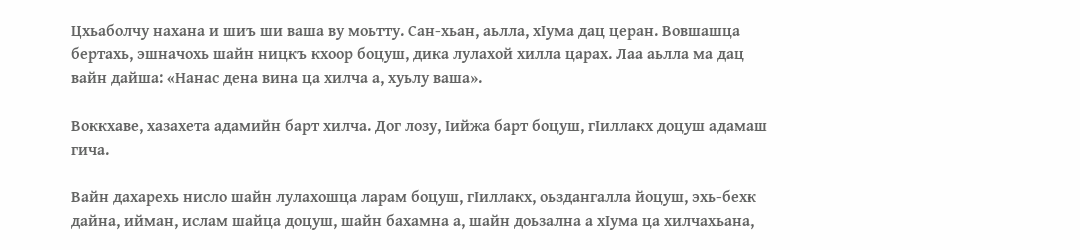Цхьаболчу нахана и шиъ ши ваша ву моьтту. Сан-хьан, аьлла, хIума дац церан. Вовшашца бертахь, эшначохь шайн ницкъ кхоор боцуш, дика лулахой хилла царах. Лаа аьлла ма дац вайн дайша: «Нанас дена вина ца хилча а, хуьлу ваша».

Воккхаве, хазахета адамийн барт хилча. Дог лозу, Iийжа барт боцуш, гIиллакх доцуш адамаш гича.

Вайн дахарехь нисло шайн лулахошца ларам боцуш, гIиллакх, оьздангалла йоцуш, эхь-бехк дайна, ийман, ислам шайца доцуш, шайн бахамна а, шайн доьзална а хIума ца хилчахьана,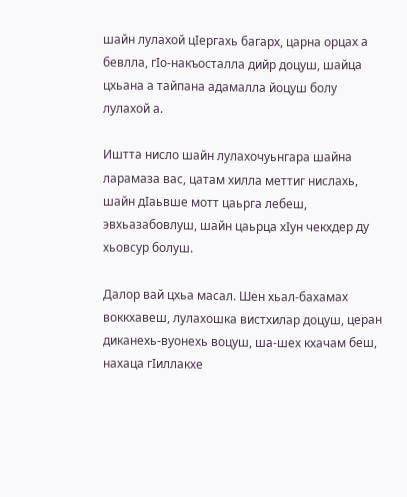шайн лулахой цIергахь багарх, царна орцах а бевлла, гIо-накъосталла дийр доцуш, шайца цхьана а тайпана адамалла йоцуш болу лулахой а.

Иштта нисло шайн лулахочуьнгара шайна ларамаза вас, цатам хилла меттиг нислахь, шайн дIаьвше мотт цаьрга лебеш, эвхьазабовлуш, шайн цаьрца хIун чекхдер ду хьовсур болуш.

Далор вай цхьа масал. Шен хьал-бахамах воккхавеш, лулахошка вистхилар доцуш, церан диканехь-вуонехь воцуш, ша-шех кхачам беш, нахаца гIиллакхе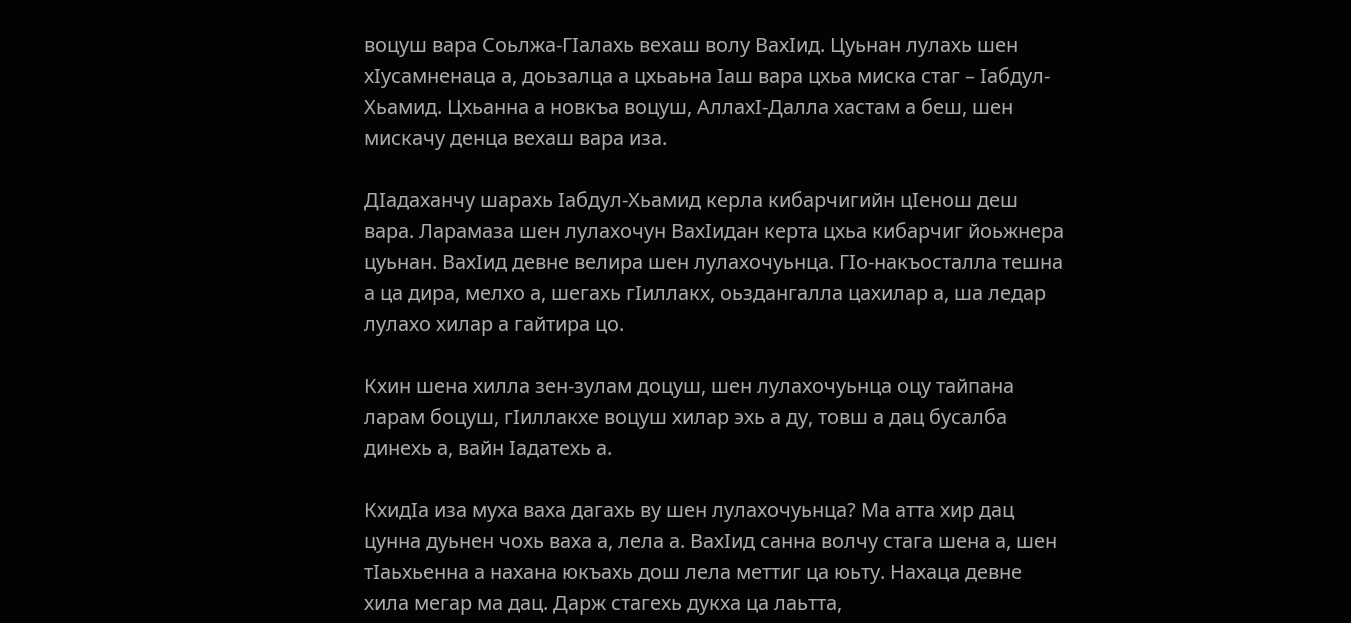воцуш вара Соьлжа-ГIалахь вехаш волу ВахIид. Цуьнан лулахь шен хIусамненаца а, доьзалца а цхьаьна Iаш вара цхьа миска стаг – Iабдул-Хьамид. Цхьанна а новкъа воцуш, АллахI-Далла хастам а беш, шен мискачу денца вехаш вара иза.

ДIадаханчу шарахь Iабдул-Хьамид керла кибарчигийн цIенош деш вара. Ларамаза шен лулахочун ВахIидан керта цхьа кибарчиг йоьжнера цуьнан. ВахIид девне велира шен лулахочуьнца. ГIо-накъосталла тешна а ца дира, мелхо а, шегахь гIиллакх, оьздангалла цахилар а, ша ледар лулахо хилар а гайтира цо.

Кхин шена хилла зен-зулам доцуш, шен лулахочуьнца оцу тайпана ларам боцуш, гIиллакхе воцуш хилар эхь а ду, товш а дац бусалба динехь а, вайн Iадатехь а.

КхидIа иза муха ваха дагахь ву шен лулахочуьнца? Ма атта хир дац цунна дуьнен чохь ваха а, лела а. ВахIид санна волчу стага шена а, шен тIаьхьенна а нахана юкъахь дош лела меттиг ца юьту. Нахаца девне хила мегар ма дац. Дарж стагехь дукха ца лаьтта,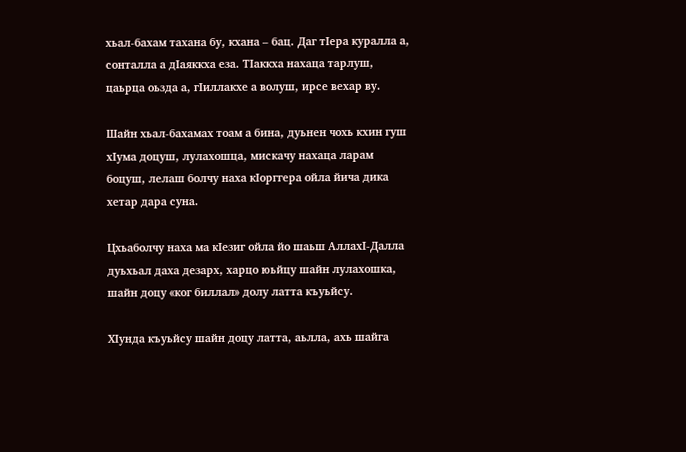хьал-бахам тахана бу, кхана – бац. Даг тIера куралла а, сонталла а дIаяккха еза. ТIаккха нахаца тарлуш, цаьрца оьзда а, гIиллакхе а волуш, ирсе вехар ву.

Шайн хьал-бахамах тоам а бина, дуьнен чохь кхин гуш хIума доцуш, лулахошца, мискачу нахаца ларам боцуш, лелаш болчу наха кIорггера ойла йича дика хетар дара суна.

Цхьаболчу наха ма кIезиг ойла йо шаьш АллахI-Далла дуьхьал даха дезарх, харцо юьйцу шайн лулахошка, шайн доцу «ког биллал» долу латта къуьйсу.

ХIунда къуьйсу шайн доцу латта, аьлла, ахь шайга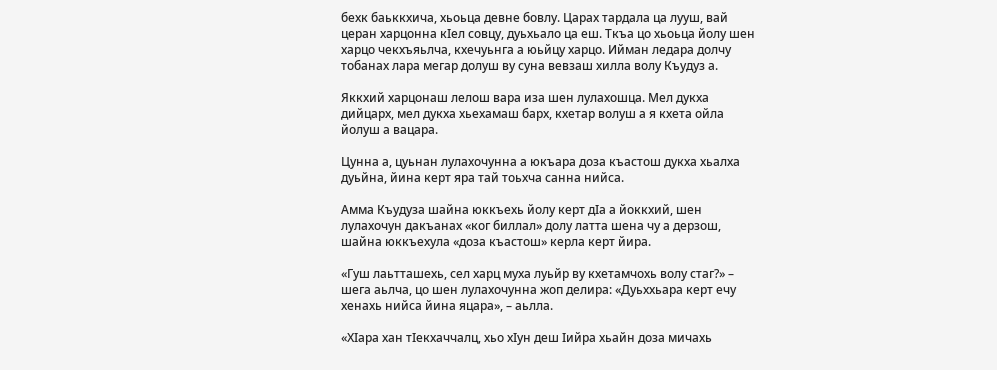бехк баьккхича, хьоьца девне бовлу. Царах тардала ца лууш, вай церан харцонна кIел совцу, дуьхьало ца еш. Ткъа цо хьоьца йолу шен харцо чекхъяьлча, кхечуьнга а юьйцу харцо. Ийман ледара долчу тобанах лара мегар долуш ву суна вевзаш хилла волу Къудуз а.

Яккхий харцонаш лелош вара иза шен лулахошца. Мел дукха дийцарх, мел дукха хьехамаш барх, кхетар волуш а я кхета ойла йолуш а вацара.

Цунна а, цуьнан лулахочунна а юкъара доза къастош дукха хьалха дуьйна, йина керт яра тай тоьхча санна нийса.

Амма Къудуза шайна юккъехь йолу керт дIа а йоккхий, шен лулахочун дакъанах «ког биллал» долу латта шена чу а дерзош, шайна юккъехула «доза къастош» керла керт йира.

«Гуш лаьтташехь, сел харц муха луьйр ву кхетамчохь волу стаг?» – шега аьлча, цо шен лулахочунна жоп делира: «Дуьххьара керт ечу хенахь нийса йина яцара», – аьлла.

«ХIара хан тIекхаччалц, хьо хIун деш Iийра хьайн доза мичахь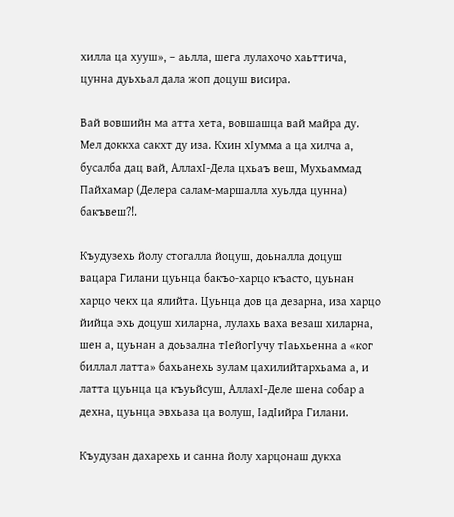хилла ца хууш», – аьлла, шега лулахочо хаьттича, цунна дуьхьал дала жоп доцуш висира.

Вай вовшийн ма атта хета, вовшашца вай майра ду. Мел доккха сакхт ду иза. Кхин хIумма а ца хилча а, бусалба дац вай, АллахI-Дела цхьаъ веш, Мухьаммад Пайхамар (Делера салам-маршалла хуьлда цунна) бакъвеш?!.

Къудузехь йолу стогалла йоцуш, доьналла доцуш вацара Гилани цуьнца бакъо-харцо къасто, цуьнан харцо чекх ца ялийта. Цуьнца дов ца дезарна, иза харцо йийца эхь доцуш хиларна, лулахь ваха везаш хиларна, шен а, цуьнан а доьзална тIейогIучу тIаьхьенна а «ког биллал латта» бахьанехь зулам цахилийтархьама а, и латта цуьнца ца къуьйсуш, АллахI-Деле шена собар а дехна, цуьнца эвхьаза ца волуш, IадIийра Гилани.

Къудузан дахарехь и санна йолу харцонаш дукха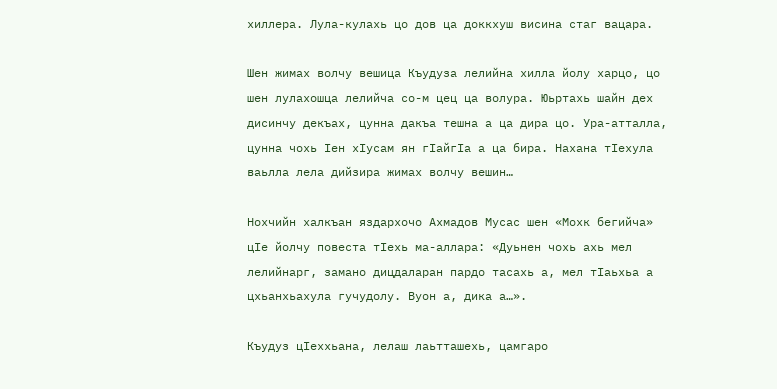хиллера. Лула-кулахь цо дов ца доккхуш висина стаг вацара.

Шен жимах волчу вешица Къудуза лелийна хилла йолу харцо, цо шен лулахошца лелийча со-м цец ца волура. Юьртахь шайн дех дисинчу декъах, цунна дакъа тешна а ца дира цо. Ура-атталла, цунна чохь Iен хIусам ян гIайгIа а ца бира. Нахана тIехула ваьлла лела дийзира жимах волчу вешин…

Нохчийн халкъан яздархочо Ахмадов Мусас шен «Мохк бегийча» цIе йолчу повеста тIехь ма-аллара: «Дуьнен чохь ахь мел лелийнарг, замано дицдаларан пардо тасахь а, мел тIаьхьа а цхьанхьахула гучудолу. Вуон а, дика а…».

Къудуз цIеххьана, лелаш лаьтташехь, цамгаро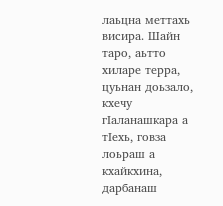лаьцна меттахь висира. Шайн таро, аьтто хиларе терра, цуьнан доьзало, кхечу гIаланашкара а тIехь, говза лоьраш а кхайкхина, дарбанаш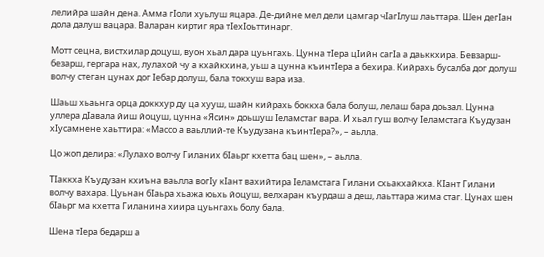лелийра шайн дена. Амма гIоли хуьлуш яцара. Де-дийне мел дели цамгар чIагIлуш лаьттара. Шен дегIан дола далуш вацара. Валаран киртиг яра тIехIоьттинарг.

Мотт сецна, вистхилар доцуш, вуон хьал дара цуьнгахь. Цунна тIера цIийн сагIа а даьккхира. Бевзарш-безарш, гергара нах, лулахой чу а кхайкхина, уьш а цунна къинтIера а бехира. Кийрахь бусалба дог долуш волчу стеган цунах дог Iебар долуш, бала токхуш вара иза.

Шаьш хьаьнга орца доккхур ду ца хууш, шайн кийрахь боккха бала болуш, лелаш бара доьзал. Цунна уллера дIавала йиш йоцуш, цунна «Ясин» доьшуш Iеламстаг вара. И хьал гуш волчу Iеламстага Къудузан хIусамнене хаьттира: «Массо а ваьллий-те Къудузана къинтIера?», – аьлла.

Цо жоп делира: «Лулахо волчу Гиланих бIаьрг кхетта бац шен», – аьлла.

ТIаккха Къудузан кхиъна ваьлла вогIу кIант вахийтира Iеламстага Гилани схьакхайкха. КIант Гилани волчу вахара. Цуьнан бIаьра хьажа юьхь йоцуш, велхаран къурдаш а деш, лаьттара жима стаг. Цунах шен бIаьрг ма кхетта Гиланина хиира цуьнгахь болу бала.

Шена тIера бедарш а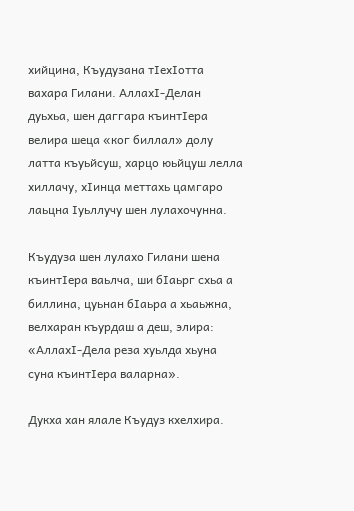хийцина, Къудузана тIехIотта вахара Гилани. АллахI-Делан дуьхьа, шен даггара къинтIера велира шеца «ког биллал» долу латта къуьйсуш, харцо юьйцуш лелла хиллачу, хIинца меттахь цамгаро лаьцна Iуьллучу шен лулахочунна.

Къудуза шен лулахо Гилани шена къинтIера ваьлча, ши бIаьрг схьа а биллина, цуьнан бIаьра а хьаьжна, велхаран къурдаш а деш, элира: «АллахI-Дела реза хуьлда хьуна суна къинтIера валарна».

Дукха хан ялале Къудуз кхелхира.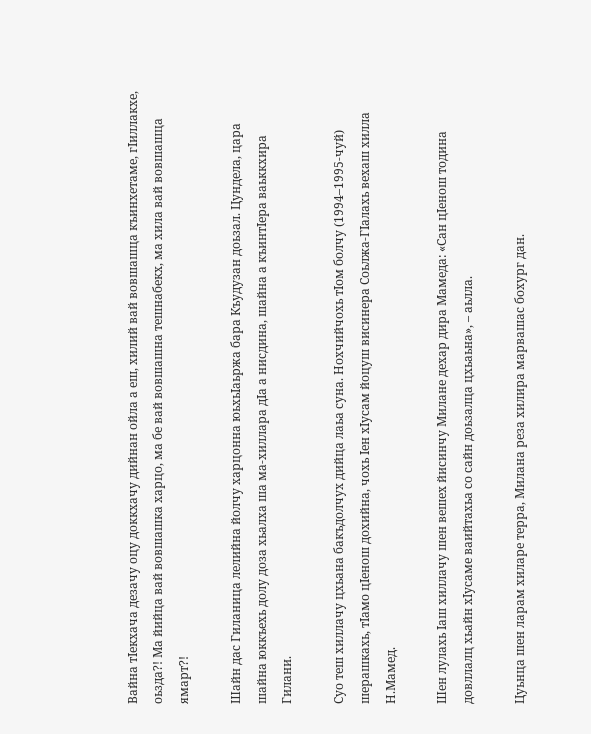Вайна тIекхача дезачу оцу доккхачу дийнан ойла а еш, хилий вай вовшашца къинхетаме, гIиллакхе, оьзда?! Ма йийца вай вовшашка харцо, ма бе вай вовшашна тешнабекх, ма хила вай вовшашца ямарт?!

Шайн дас Гиланица лелийна йолчу харцонна юьхьIаьржа бара Къудузан доьзал. Цундела, цара шайна юккъехь долу доза хьалха ша ма-хиллара дIа а нисдина, шайна а къинтIера ваьккхира Гилани.

Суо теш хиллачу цхьана бакъдолчух дийца лаьа суна. Нохчийчохь тIом болчу (1994–1995-чуй) шерашкахь, тIамо цIенош дохийна, чохь Iен хIусам йоцуш висинера Соьлжа-ГIалахь вехаш хилла Н.Мамед.

Шен лулахь Iаш хиллачу шен вешех йисинчу Милане дехар дира Мамеда: «Сан цIенош тодина довллалц хьайн хIусаме ваийтахьа со сайн доьзалца цхьаьна», – аьлла.

Цуьнца шен ларам хиларе терра, Милана реза хилира марвашас бохург дан.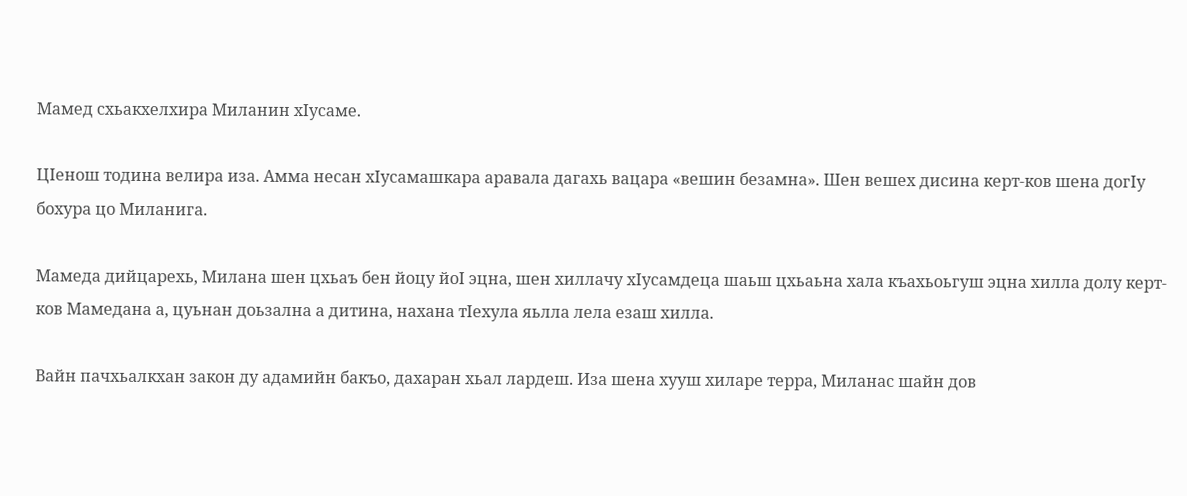Мамед схьакхелхира Миланин хIусаме.

ЦIенош тодина велира иза. Амма несан хIусамашкара аравала дагахь вацара «вешин безамна». Шен вешех дисина керт-ков шена догIу бохура цо Миланига.

Мамеда дийцарехь, Милана шен цхьаъ бен йоцу йоI эцна, шен хиллачу хIусамдеца шаьш цхьаьна хала къахьоьгуш эцна хилла долу керт-ков Мамедана а, цуьнан доьзална а дитина, нахана тIехула яьлла лела езаш хилла.

Вайн пачхьалкхан закон ду адамийн бакъо, дахаран хьал лардеш. Иза шена хууш хиларе терра, Миланас шайн дов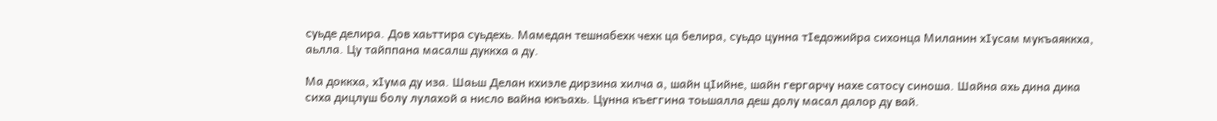суьде делира. Дов хаьттира суьдехь. Мамедан тешнабехк чехк ца белира, суьдо цунна тIедожийра сихонца Миланин хIусам мукъаяккха, аьлла. Цу тайппана масалш дуккха а ду.

Ма доккха, хIума ду иза. Шаьш Делан кхиэле дирзина хилча а, шайн цIийне, шайн гергарчу нахе сатосу синоша. Шайна ахь дина дика сиха дицлуш болу лулахой а нисло вайна юкъахь. Цунна къеггина тоьшалла деш долу масал далор ду вай.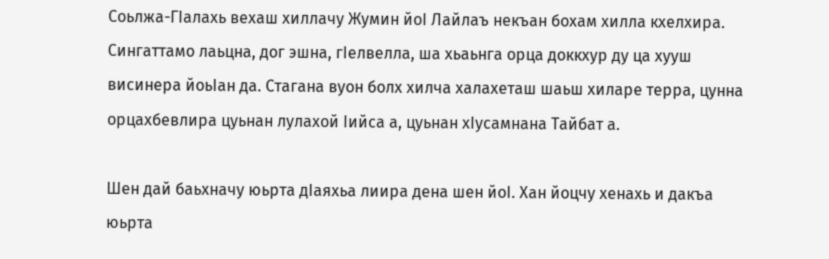Соьлжа-ГIалахь вехаш хиллачу Жумин йоI Лайлаъ некъан бохам хилла кхелхира. Сингаттамо лаьцна, дог эшна, гIелвелла, ша хьаьнга орца доккхур ду ца хууш висинера йоьIан да. Стагана вуон болх хилча халахеташ шаьш хиларе терра, цунна орцахбевлира цуьнан лулахой Iийса а, цуьнан хIусамнана Тайбат а.

Шен дай баьхначу юьрта дIаяхьа лиира дена шен йоI. Хан йоцчу хенахь и дакъа юьрта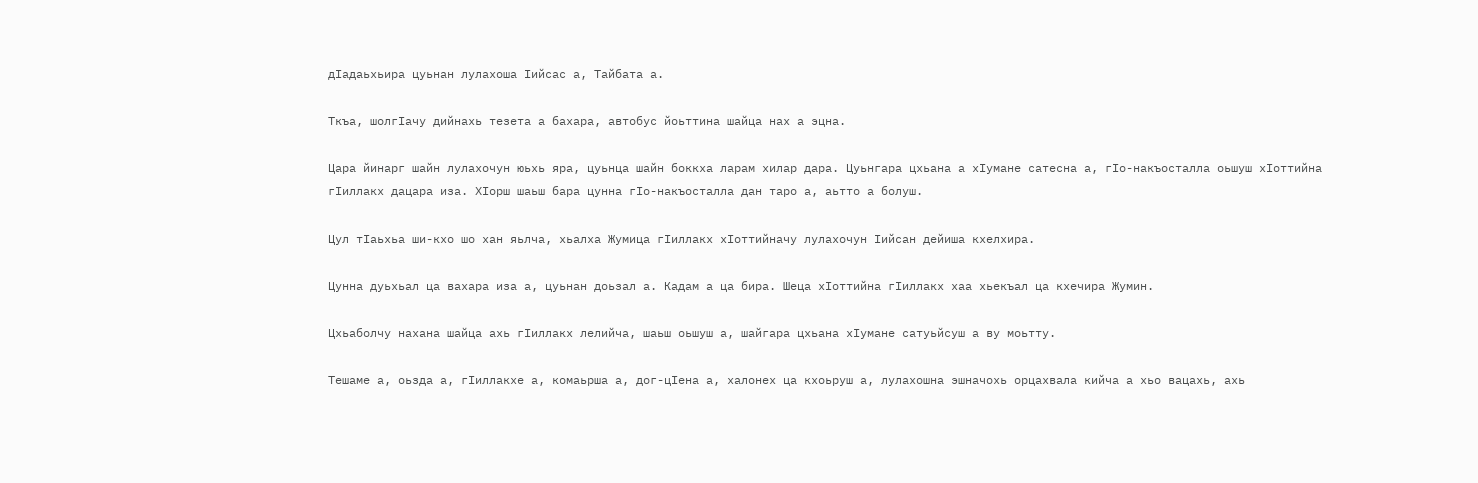дIадаьхьира цуьнан лулахоша Iийсас а, Тайбата а.

Ткъа, шолгIачу дийнахь тезета а бахара, автобус йоьттина шайца нах а эцна.

Цара йинарг шайн лулахочун юьхь яра, цуьнца шайн боккха ларам хилар дара. Цуьнгара цхьана а хIумане сатесна а, гIо-накъосталла оьшуш хIоттийна гIиллакх дацара иза. ХIорш шаьш бара цунна гIо-накъосталла дан таро а, аьтто а болуш.

Цул тIаьхьа ши-кхо шо хан яьлча, хьалха Жумица гIиллакх хIоттийначу лулахочун Iийсан дейиша кхелхира.

Цунна дуьхьал ца вахара иза а, цуьнан доьзал а. Кадам а ца бира. Шеца хIоттийна гIиллакх хаа хьекъал ца кхечира Жумин.

Цхьаболчу нахана шайца ахь гIиллакх лелийча, шаьш оьшуш а, шайгара цхьана хIумане сатуьйсуш а ву моьтту.

Тешаме а, оьзда а, гIиллакхе а, комаьрша а, дог-цIена а, халонех ца кхоьруш а, лулахошна эшначохь орцахвала кийча а хьо вацахь, ахь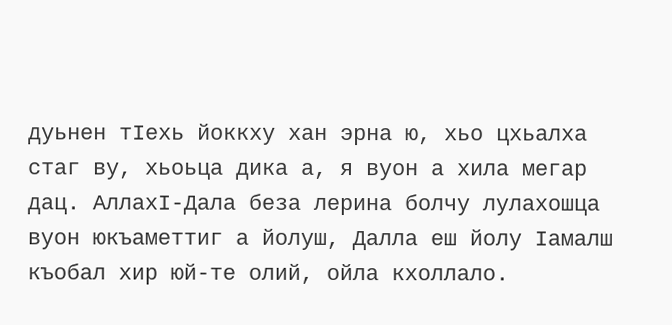дуьнен тIехь йоккху хан эрна ю, хьо цхьалха стаг ву, хьоьца дика а, я вуон а хила мегар дац. АллахI-Дала беза лерина болчу лулахошца вуон юкъаметтиг а йолуш, Далла еш йолу Iамалш къобал хир юй-те олий, ойла кхоллало.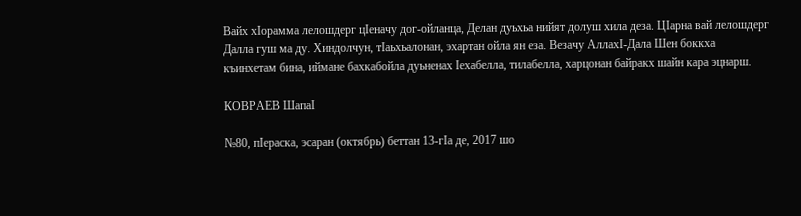Вайх хIорамма лелошдерг цIеначу дог-ойланца, Делан дуьхьа нийят долуш хила деза. ЦIарна вай лелошдерг Далла гуш ма ду. Хиндолчун, тIаьхьалонан, эхартан ойла ян еза. Везачу АллахI-Дала Шен боккха къинхетам бина, иймане бахкабойла дуьненах Iехабелла, тилабелла, харцонан байракх шайн кара эцнарш.

КОВРАЕВ ШапаI

№80, пIераска, эсаран (октябрь) беттан 13-гIа де, 2017 шо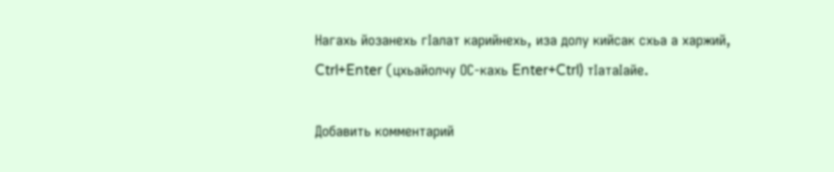Нагахь йозанехь гIалат карийнехь, иза долу кийсак схьа а харжий, Ctrl+Enter (цхьайолчу ОС-кахь Enter+Ctrl) тIатаIайе.

Добавить комментарий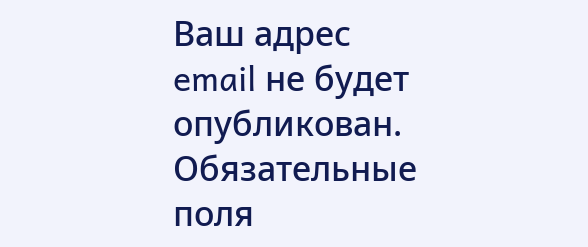Ваш адрес email не будет опубликован. Обязательные поля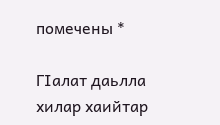помечены *

ГIалат даьлла хилар хаийтар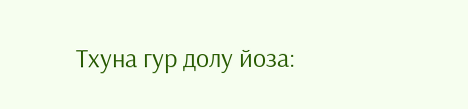Тхуна гур долу йоза: